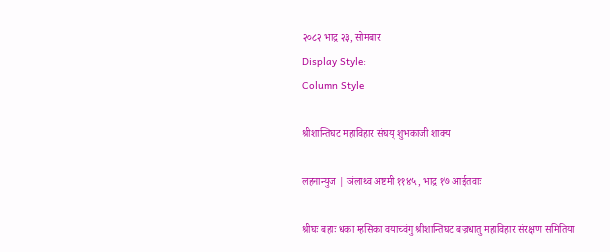२०८२ भाद्र २३, सोमबार
Display Style:
Column Style

श्रीशान्तिघट महाविहार संघय् शुभकाजी शाक्य

लहनान्युज | ञंलाथ्व अष्टमी ११४५, भाद्र १७ आईतवाः

श्रीघः बहाः धका म्हसिका वयाच्वंगु श्रीशान्तिघट बज्रधातु महाविहार संरक्षण समितिया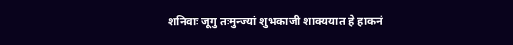शनिवाः जूगु तःमुन्ज्यां शुभकाजी शाक्ययात हे हाकनं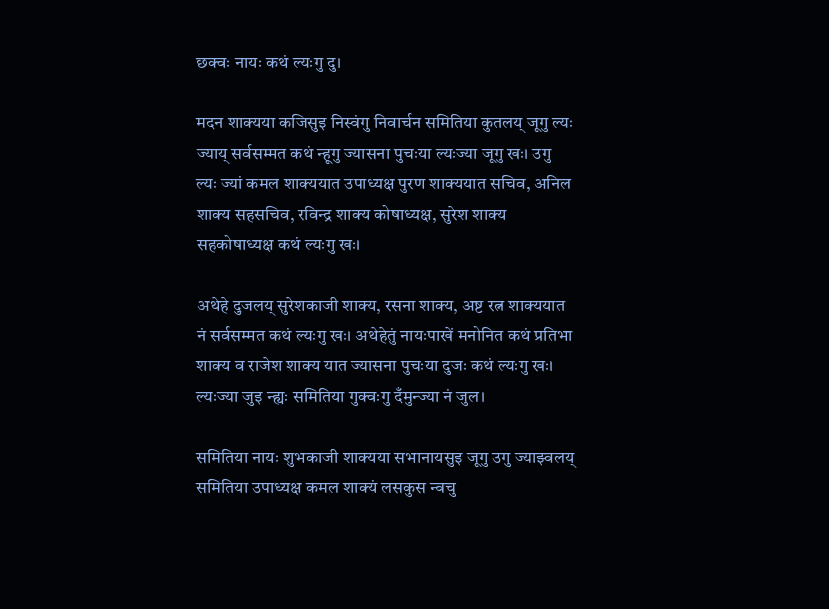छक्वः नायः कथं ल्यःगु दु।

मदन शाक्यया कजिसुइ निस्वंगु निवार्चन समितिया कुतलय् जूगु ल्यः ज्याय् सर्वसम्मत कथं न्हूगु ज्यासना पुचःया ल्यःज्या जूगु खः। उगु ल्यः ज्यां कमल शाक्ययात उपाध्यक्ष पुरण शाक्ययात सचिव, अनिल शाक्य सहसचिव, रविन्द्र शाक्य कोषाध्यक्ष, सुरेश शाक्य सहकोषाध्यक्ष कथं ल्यःगु खः।

अथेहे दुजलय् सुरेशकाजी शाक्य, रसना शाक्य, अष्ट रत्न शाक्ययात नं सर्वसम्मत कथं ल्यःगु खः। अथेहेतुं नायःपाखें मनोनित कथं प्रतिभा शाक्य व राजेश शाक्य यात ज्यासना पुचःया दुजः कथं ल्यःगु खः। ल्यःज्या जुइ न्ह्यः समितिया गुक्वःगु दँमुन्ज्या नं जुल।

समितिया नायः शुभकाजी शाक्यया सभानायसुइ जूगु उगु ज्याझ्वलय् समितिया उपाध्यक्ष कमल शाक्यं लसकुस न्वचु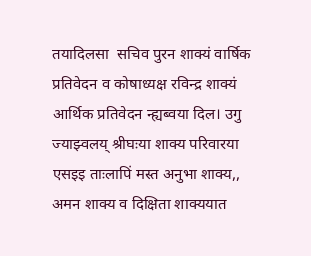तयादिलसा  सचिव पुरन शाक्यं वार्षिक प्रतिवेदन व कोषाध्यक्ष रविन्द्र शाक्यं आर्थिक प्रतिवेदन न्ह्यब्वया दिल। उगु ज्याझ्वलय् श्रीघःया शाक्य परिवारया एसइइ ताःलापिं मस्त अनुभा शाक्य,, अमन शाक्य व दिक्षिता शाक्ययात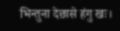भिन्तुना देछासे हंगु खः।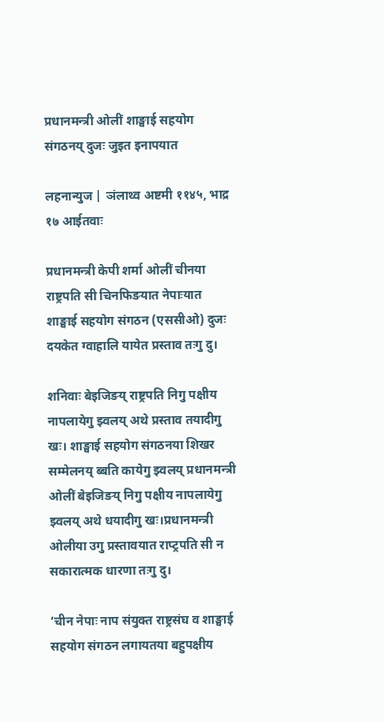प्रधानमन्त्री ओलीं शाङ्घाई सहयोग संगठनय् दुजः जुइत इनापयात

लहनान्युज | ञंलाथ्व अष्टमी ११४५, भाद्र १७ आईतवाः

प्रधानमन्त्री केपी शर्मा ओलीं चीनया राष्ट्रपति सी चिनफिङयात नेपाःयात शाङ्घाई सहयोग संगठन (एससीओ) दुजः दयकेत ग्वाहालि यायेत प्रस्ताव तःगु दु।

शनिवाः बेइजिङय् राष्ट्रपति निगु पक्षीय नापलायेगु झ्वलय् अथे प्रस्ताव तयादीगु खः। शाङ्घाई सहयोग संगठनया शिखर सम्मेलनय् ब्बति कायेगु झ्वलय् प्रधानमन्त्री ओलीं बेइजिङय् निगु पक्षीय नापलायेगु झ्वलय् अथे धयादीगु खः।प्रधानमन्त्री ओलीया उगु प्रस्तावयात राप्ट्रपति सी न सकारात्मक धारणा तःगु दु।

‘चीन नेपाः नाप संयुक्त राष्ट्रसंघ व शाङ्घाई सहयोग संगठन लगायतया बहुपक्षीय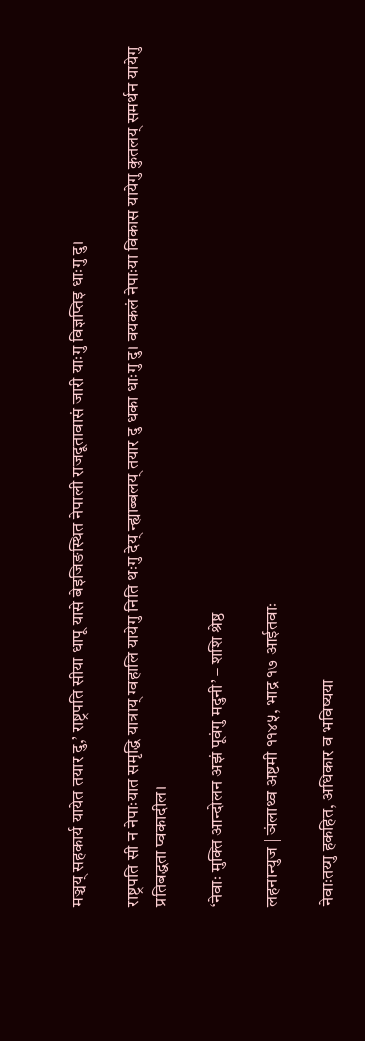मञ्चय् सहकार्य यायेत तयार दु,’ राष्ट्रपति सीया धापू यासे बेइजिङस्थित नेपाली राजदूतावासं जारी याःगु विज्ञप्तिइ धाःगु दु।

राष्ट्रपति सी न नेपाःयात समृद्धि यात्राय् ग्वहालि यायेगु निति थःगु देय् न्ह्याब्बलय् तयार दु धका धाःगु दु। वयकलं नेपाःया विकास यायेगु कुतलय् समर्थन यायेगु प्रतिबद्धता प्वकादील।

‘नेवाः मुक्ति आन्दोलन अझं पूवंगु मदुनी’ – शशि श्रेष्ठ

लहनान्युज | ञंलाथ्व अष्टमी ११४५, भाद्र १७ आईतवाः

नेवाःतय्गु हकहित, अधिकार व भविष्यया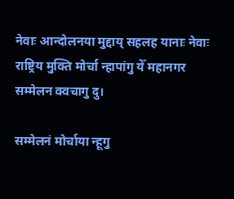नेवाः आन्दोलनया मुद्दाय् सहलह यानाः नेवाः राष्ट्रिय मुक्ति मोर्चा न्हापांगु येँ महानगर सम्मेलन क्वचागु दु।

सम्मेलनं मोर्चाया न्हूगु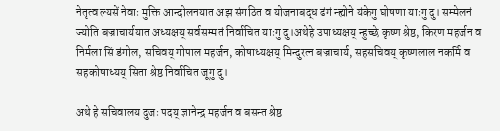नेतृत्व ल्यसें नेवाः मुक्ति आन्दोलनयात अझ संगठित व योजनाबद्ध ढंगं न्ह्योने यंकेगु घोषणा याःगु दु। सम्मेलनं ज्योति बज्राचार्ययात अध्यक्षय् सर्वसम्मतं निर्वाचित याःगु दु।अथेहे उपाध्यक्षय् न्हुच्छे कृष्ण श्रेष्ठ, किरण महर्जन व निर्मला सिं डंगोल, सचिवय् गोपाल महर्जन, कोषाध्यक्षय् मिन्दुरत्न बज्राचार्य, सहसचिवय् कृष्णलाल नकर्मि व सहकोषाध्यय् सिता श्रेष्ठ निर्वाचित जूगु दु।

अथे हे सचिवालय दुजः पदय् ज्ञानेन्द्र महर्जन व बसन्त श्रेष्ठ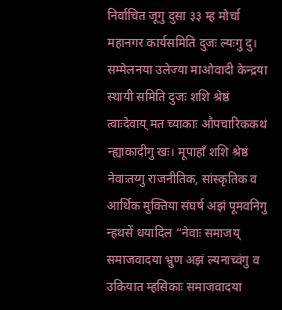निर्वाचित जूगु दुसा ३३ म्ह मोर्चा महानगर कार्यसमिति दुजः ल्यःगु दु। सम्मेलनया उलेज्या माओवादी केन्द्रया स्थायी समिति दुजः शशि श्रेष्ठं त्वाःदेवाय् मत च्याकाः औपचारिककथं न्ह्याकादीगु खः। मूपाहाँ शशि श्रेष्ठं नेवाःतय्गु राजनीतिक, सांस्कृतिक व आर्थिक मुक्तिया संघर्ष अझं पूमवनिगु न्हथसें धयादिल “नेवाः समाजय् समाजवादया भ्रुण अझं ल्यनाच्वंगु व उकियात म्हसिकाः समाजवादया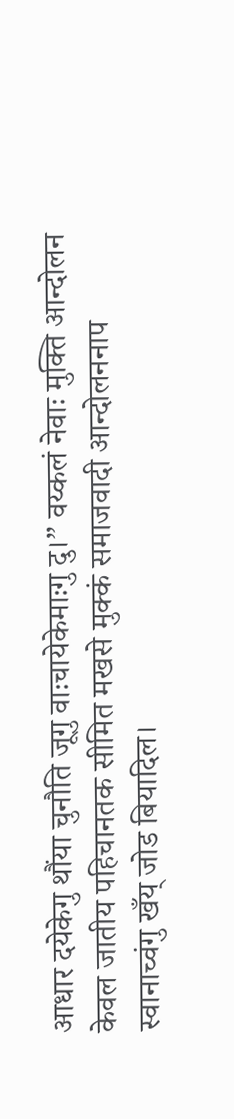आधार दयेकेगु थौंया चुनौति जूगु वाःचायेकेमाःगु दु।” वय्कलं नेवाः मुक्ति आन्दोलन केवल जातीय पहिचानतक सीमित मखसे मुक्कं समाजवादी आन्दोलननाप स्वानाच्वंगु खँय् जोड बियादिल।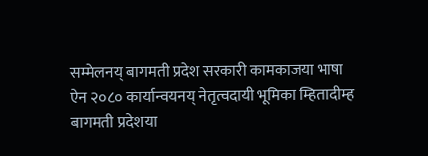सम्मेलनय् बागमती प्रदेश सरकारी कामकाजया भाषा ऐन २०८० कार्यान्वयनय् नेतृत्वदायी भूमिका म्हितादीम्ह बागमती प्रदेशया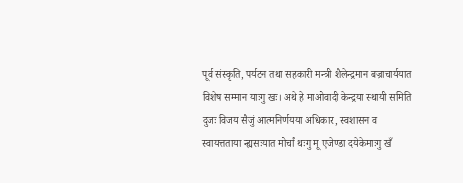पूर्व संस्कृति, पर्यटन तथा सहकारी मन्त्री शैलेन्द्रमान बज्राचार्ययात विशेष सम्मान याःगु खः। अथे हे माओवादी केन्द्रया स्थायी समिति दुजः विजय सैजुं आत्मनिर्णयया अधिकार, स्वशासन व स्वायत्तताया न्ह्यसःयात मोर्चां थःगु मू एजेण्डा दयेकेमाःगु खँ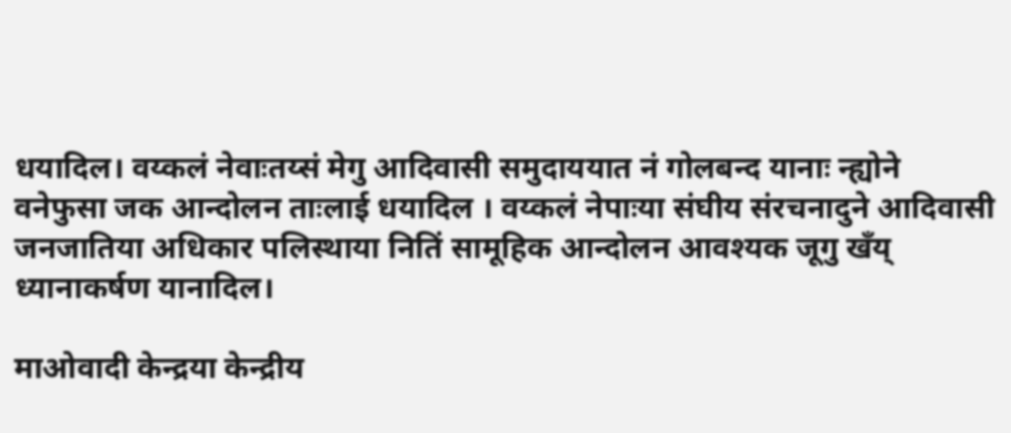धयादिल। वय्कलं नेवाःतय्सं मेगु आदिवासी समुदाययात नं गोलबन्द यानाः न्ह्योने वनेफुसा जक आन्दोलन ताःलाई धयादिल । वय्कलं नेपाःया संघीय संरचनादुने आदिवासी जनजातिया अधिकार पलिस्थाया नितिं सामूहिक आन्दोलन आवश्यक जूगु खँय् ध्यानाकर्षण यानादिल।

माओवादी केन्द्रया केन्द्रीय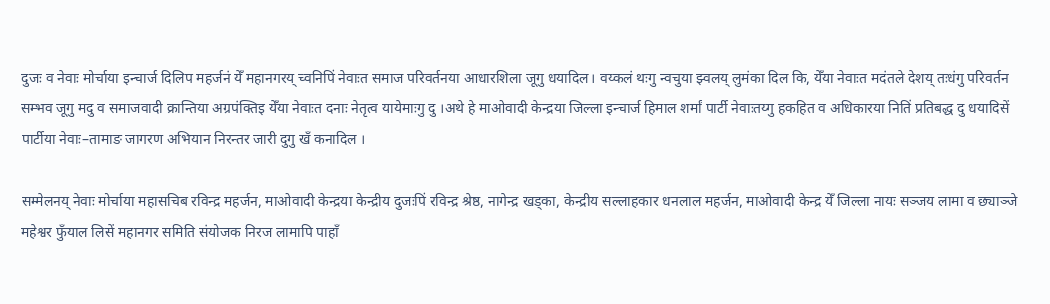दुजः व नेवाः मोर्चाया इन्चार्ज दिलिप महर्जनं येँ महानगरय् च्वनिपिं नेवाःत समाज परिवर्तनया आधारशिला जूगु धयादिल। वय्कलं थःगु न्वचुया झ्वलय् लुमंका दिल कि, येँया नेवाःत मदंतले देशय् तःधंगु परिवर्तन सम्भव जूगु मदु व समाजवादी क्रान्तिया अग्रपंक्तिइ येँया नेवाःत दनाः नेतृत्व यायेमाःगु दु ।अथे हे माओवादी केन्द्रया जिल्ला इन्चार्ज हिमाल शर्मां पार्टी नेवाःतय्गु हकहित व अधिकारया नितिं प्रतिबद्ध दु धयादिसें पार्टीया नेवाः–तामाङ जागरण अभियान निरन्तर जारी दुगु खँ कनादिल ।

सम्मेलनय् नेवाः मोर्चाया महासचिब रविन्द्र महर्जन, माओवादी केन्द्रया केन्द्रीय दुजःपिं रविन्द्र श्रेष्ठ, नागेन्द्र खड्का, केन्द्रीय सल्लाहकार धनलाल महर्जन, माओवादी केन्द्र येँ जिल्ला नायः सञ्जय लामा व छ्याञ्जे महेश्वर फुँयाल लिसें महानगर समिति संयोजक निरज लामापि पाहाँ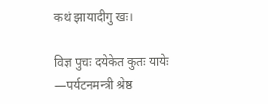कथं झायादीगु खः।

विज्ञ पुचः दयेकेत कुतः यायेः —पर्यटनमन्त्री श्रेष्ठ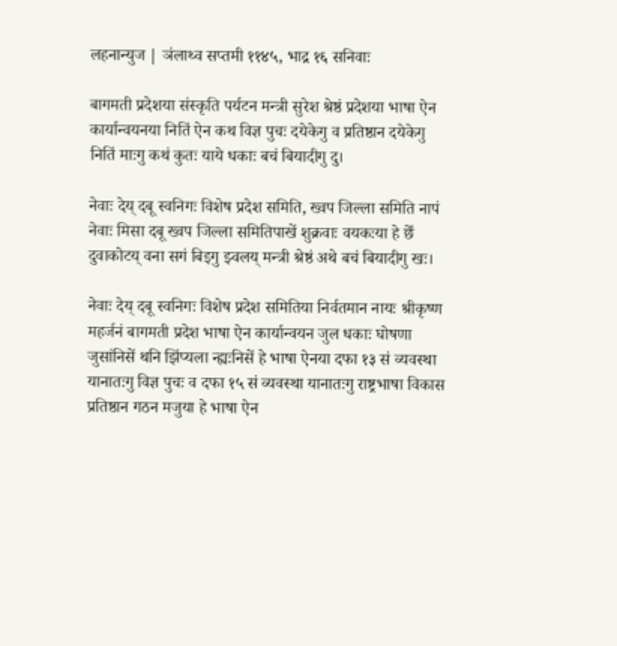लहनान्युज | ञंलाथ्व सप्तमी ११४५, भाद्र १६ सनिवाः

बागमती प्रदेशया संस्कृति पर्यटन मन्त्री सुरेश श्रेष्ठं प्रदेशया भाषा ऐन कार्यान्वयनया नितिं ऐन कथ विज्ञ पुचः दयेकेगु व प्रतिष्ठान दयेकेगु नितिं माःगु कथं कुतः याये धकाः बचं बियादीगु दु।

नेवाः देय् दबू स्वनिगः विशेष प्रदेश समिति, ख्वप जिल्ला समिति नापं नेवाः मिसा दबू ख्वप जिल्ला समितिपाखें शुक्रवाः वयकःया हे छेँ दुवाकोटय् वना सगं बिइगु झ्वलय् मन्त्री श्रेष्ठं अथे बचं बियादीगु खः।

नेवाः देय् दबू स्वनिगः विशेष प्रदेश समितिया निर्वतमान नायः श्रीकृष्ण महर्जनं बागमती प्रदेश भाषा ऐन कार्यान्वयन जुल धकाः घोषणा जुसांनिसें थनि झिंप्यला न्ह्यःनिसें हे भाषा ऐनया दफा १३ सं व्यवस्था यानातःगु विज्ञ पुचः व दफा १५ सं व्यवस्था यानातःगु राष्ट्रभाषा विकास प्रतिष्ठान गठन मजुया हे भाषा ऐन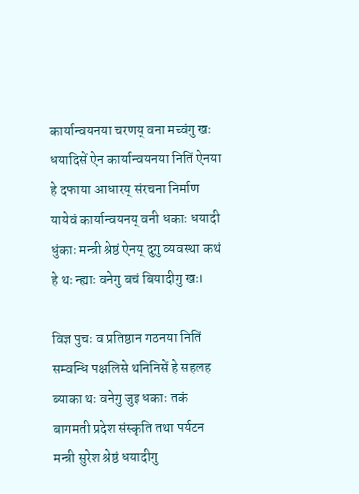कार्यान्वयनया चरणय् वना मच्वंगु खः धयादिसें ऐन कार्यान्वयनया नितिं ऐनया हे दफाया आधारय् संरचना निर्माण यायेवं कार्यान्वयनय् वनी धकाः धयादी धुंकाः मन्त्री श्रेष्ठं ऐनय् दुगु व्यवस्था कथं हे थः न्ह्याः वनेगु बचं बियादीगु खः।

विज्ञ पुचः व प्रतिष्ठान गठनया नितिं सम्वन्धि पक्षलिसे थनिनिसें हे सहलह ब्याका थः वनेगु जुइ धकाः तकं बागमती प्रदेश संस्कृति तथा पर्यटन मन्त्री सुरेश श्रेष्ठं धयादीगु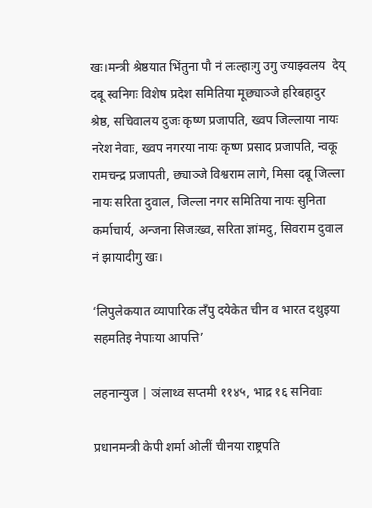खः।मन्त्री श्रेष्ठयात भिंतुना पौ नं लःल्हाःगु उगु ज्याझ्वलय  देय् दबू स्वनिगः विशेष प्रदेश समितिया मूछ्याञ्जे हरिबहादुर श्रेष्ठ, सचिवालय दुजः कृष्ण प्रजापति, ख्वप जिल्लाया नायः नरेश नेवाः, ख्वप नगरया नायः कृष्ण प्रसाद प्रजापति, न्वकू रामचन्द्र प्रजापती, छ्याञ्जे विश्वराम लागे, मिसा दबू जिल्ला नायः सरिता दुवाल, जिल्ला नगर समितिया नायः सुनिता कर्माचार्य, अन्जना सिजःख्व, सरिता ज्ञांमदु, सिवराम दुवाल नं झायादीगु खः।

‘लिपुलेकयात व्यापारिक लँपु दयेकेत चीन व भारत दथुइया सहमतिइ नेपाःया आपत्ति’

लहनान्युज | ञंलाथ्व सप्तमी ११४५, भाद्र १६ सनिवाः

प्रधानमन्त्री केपी शर्मा ओलीं चीनया राष्ट्रपति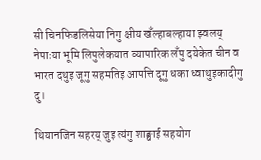सी चिनफिडलिसेया निगु क्षीय खँल्हाबल्हाया झ्वलय् नेपाःया भूमि लिपुलेकयात व्यापारिक लँपु दयेकेत चीन व भारत दथुइ जूगु सहमतिइ आपत्ति दूगु धका ध्वाथुइकादीगु दु।

थियानजिन सहरय् जुइ त्यंगु शाङ्घाई सहयोग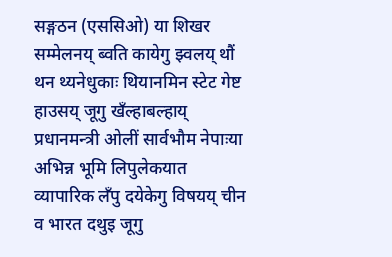सङ्गठन (एससिओ) या शिखर सम्मेलनय् ब्वति कायेगु झ्वलय् थौं थन थ्यनेधुकाः थियानमिन स्टेट गेष्ट हाउसय् जूगु खँल्हाबल्हाय् प्रधानमन्त्री ओलीं सार्वभौम नेपाःया अभिन्न भूमि लिपुलेकयात व्यापारिक लँपु दयेकेगु विषयय् चीन व भारत दथुइ जूगु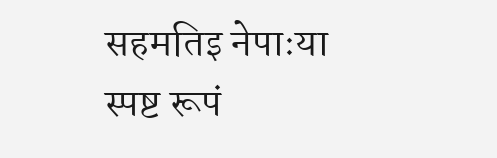सहमतिइ नेपाःया स्पष्ट रूपं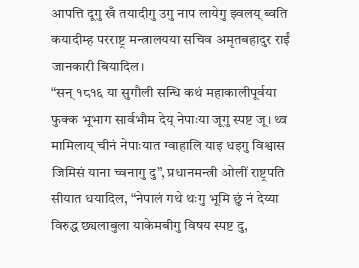आपत्ति दूगु खँ तयादीगु उगु नाप लायेगु झ्वलय् ब्वति कयादीम्ह परराष्ट्र मन्त्रालयया सचिव अमृतबहादुर राईं जानकारी बियादिल।
“सन् १८१६ या सुगौली सन्धि कथं महाकालीपूर्वया फुक्क भूभाग सार्वभौम देय् नेपाःया जूगु स्पष्ट जू। थ्व मामिलाय् चीनं नेपाःयात ग्वाहालि याइ धइगु विश्वास जिमिसं याना च्वनागु दु”, प्रधानमन्त्री ओलीं राष्ट्रपति सीयात धयादिल, “नेपालं गथे थःगु भूमि छुं नं देय्या विरुद्ध छ्यलाबुला याकेमबीगु विषय स्पष्ट दु,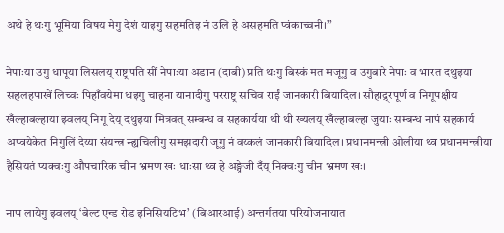अथे हे थःगु भूमिया विषय मेगु देशं याइगु सहमतिइ नं उलि हे असहमति प्वंकाच्वनी।”

नेपाःया उगु धापूया लिसलय् राष्ट्रपति सीं नेपाःया अडान (दाबी) प्रति थःगु बिस्कं मत मजूगु व उगुबारे नेपाः व भारत दथुइया सहलहपाखें लिच्वः पिहाँवयेमा धइगु चाहना यानादीगु परराष्ट्र सचिव राईं जानकारी बियादिल। सौहाद्र्रपूर्ण व निगूपक्षीय खँल्हाबल्हाया झ्वलय् निगू देय् दथुइया मित्रवत् सम्बन्ध व सहकार्यया थी थी ख्यलय् खँल्हाबल्हा जुयाः सम्बन्ध नापं सहकार्य अप्वयेकेत निगुलिं देय्या संयन्त्र न्ह्यचिलीगु समझदारी जूगु नं वय्कलं जानकारी बियादिल। प्रधानमन्त्री ओलीया थ्व प्रधानमन्त्रीया हैसियतं प्यक्वःगु औपचारिक चीन भ्रमण खः धाःसा थ्व हे अङ्ग्रेजी दँय् निक्वःगु चीन भ्रमण खः।

नाप लायेगु झ्वलय् ‘बेल्ट एन्ड रोड इनिसियटिभ’ (बिआरआई) अन्तर्गतया परियोजनायात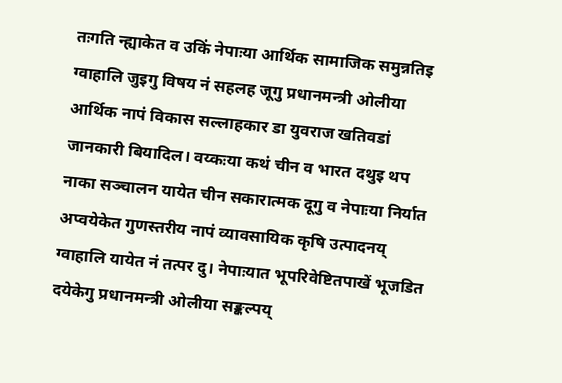तःगति न्ह्याकेत व उकिं नेपाःया आर्थिक सामाजिक समुन्नतिइ ग्वाहालि जुइगु विषय नं सहलह जूगु प्रधानमन्त्री ओलीया आर्थिक नापं विकास सल्लाहकार डा युवराज खतिवडां जानकारी बियादिल। वय्कःया कथं चीन व भारत दथुइ थप नाका सञ्चालन यायेत चीन सकारात्मक दूगु व नेपाःया निर्यात अप्वयेकेत गुणस्तरीय नापं व्यावसायिक कृषि उत्पादनय् ग्वाहालि यायेत नं तत्पर दु। नेपाःयात भूपरिवेष्टितपाखें भूजडित दयेकेगु प्रधानमन्त्री ओलीया सङ्कल्पय्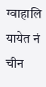ग्वाहालि यायेत नं चीन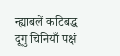न्ह्याबलें कटिबद्ध दूगु चिनियाँ पक्षं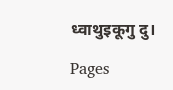ध्वाथुइकूगु दु।

Pages